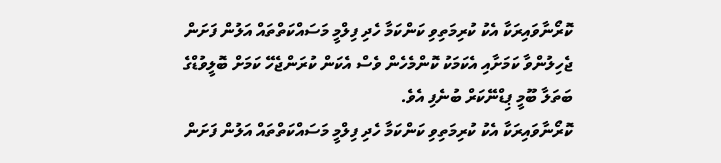ކޮރޯނާވައިރަކާ އެކު ކުރިމަތިވި ކަންކަމާ ހެދި ފިލްމީ މަސައްކަތްތައް އަލުން ފަށަން ޖެހިލުންވާ ކަމަށާއި އެކަމަކު ކޮންމެހެން ވެސް އެކަން ކުރަންޖެހޭ ކަމަށް ބޮލީވުޑްގެ ބަތަލާ ބޫމީ ޕިޑްނޭކަރް ބުނެފި އެވެ.
ކޮރޯނާވައިރަކާ އެކު ކުރިމަތިވި ކަންކަމާ ހެދި ފިލްމީ މަސައްކަތްތައް އަލުން ފަށަން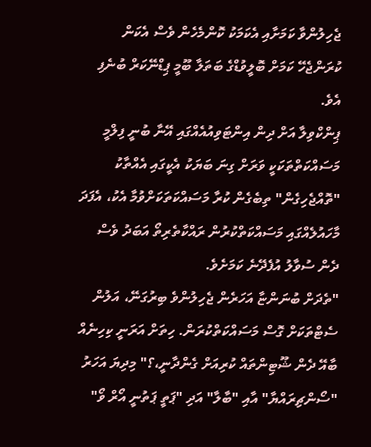ޖެހިލުންވާ ކަމަށާއި އެކަމަކު ކޮންމެހެން ވެސް އެކަން ކުރަންޖެހޭ ކަމަށް ބޮލީވުޑްގެ ބަތަލާ ބޫމީ ޕިޑްނޭކަރް ބުނެފި އެވެ.
ޕިންކްވިލާ އަށް ދިން އިންޓަވިއުއެއްގައި އޭނާ ބުނީ ފިލްމީ މަސައްކަތްތަކަކީ ވަރަށް ގިނަ ބަޔަކު އެކީގައި އެއްތާކު "ތޮއްޖެހިގެން" ތިބެގެން ކުރާ މަސައްކަތަކަށްވުމާ އެކު، އެފަދަ މާހައުލެއްގައި މަސައްކަތްކުރުން ރައްކާތެރިތޯ އަބަދު ވެސް ދެން ސުވާލު އުފެދޭނެ ކަމަށެވެ.
"ތެދަށް ބުނަންޏާ އަހަރެން ޖެހިލުންވެ ބިރުގަނޭ، އަލުން ސެޓްތަކަށް ގޮސް މަސައްކަތްކުރަން. ހިތަށް އަރަނީ ކިހިނެއް ބާއޭ ދެން ޝޫޓިންތައް ކުރިއަށް ގެންދާނީ،؟" މިދިޔަ އަހަރު "ސޯންޗިރައްޔާ" އާއި "ބާލާ" އަދި "ޕަތީ ޕަތުނީ އޯރް ވޯ"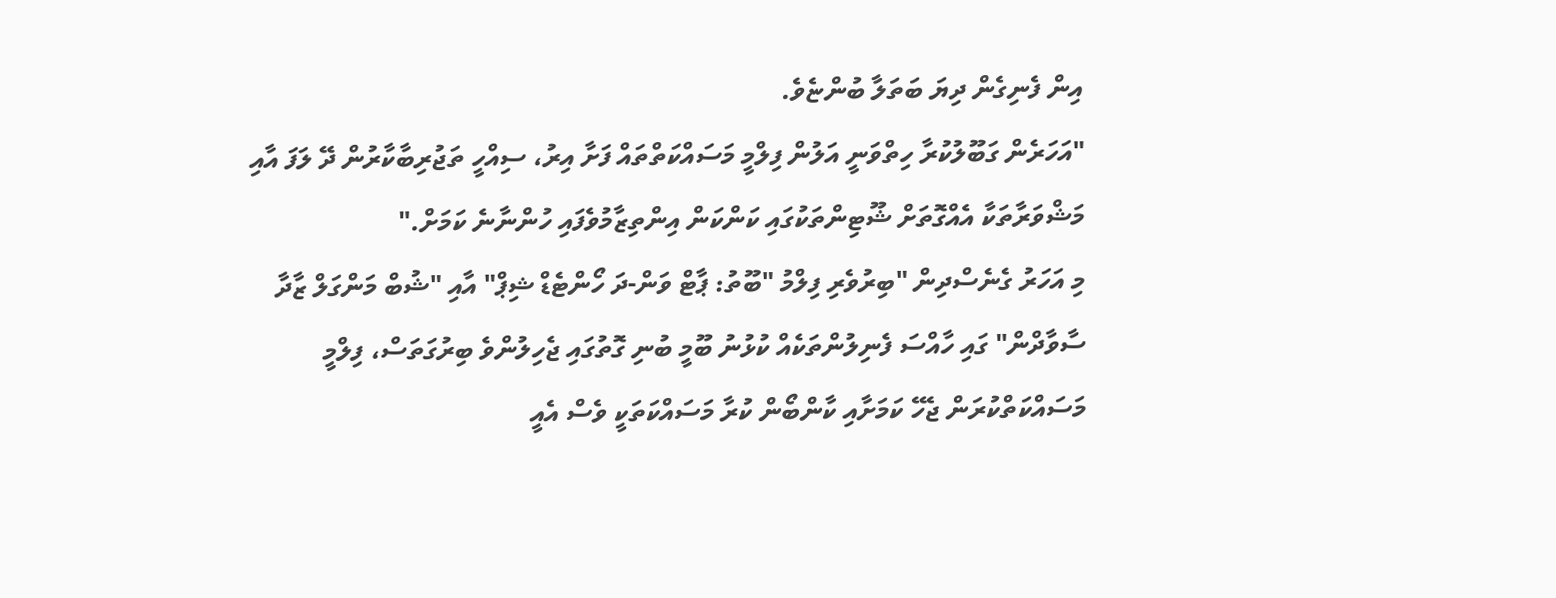އިން ފެނިގެން ދިޔަ ބަތަލާ ބުންޏެވެ.
"އަހަރެން ގަބޫލުކުރާ ހިތްވަނީ އަލުން ފިލްމީ މަސައްކަތްތައް ފަށާ އިރު، ސިއްހީ ތަޖުރިބާކާރުން ދޭ ލަފަ އާއި މަޝްވަރާތަކާ އެއްގޮތަށް ޝޫޓިންތަކުގައި ކަންކަން އިންތިޒާމުވެފައި ހުންނާނެ ކަމަށް."
މި އަހަރު ގެނެސްދިން "ބިރުވެރި ފިލްމު "ބޫތު: ޕާޓް ވަން-ދަ ހޯންޓެޑް ޝިޕް" އާއި "ޝުބް މަންގަލް ޒާދާ ސާވާދްން" ގައި ހާއްސަ ފެނިލުންތަކެއް ކުޅުނު ބޫމީ ބުނި ގޮތުގައި ޖެހިލުންވެ ބިރުގަތަސް، ފިލްމީ މަސައްކަތްކުރަން ޖެހޭ ކަމަށާއި ކާންބޯން ކުރާ މަސައްކަތަކީ ވެސް އެއީ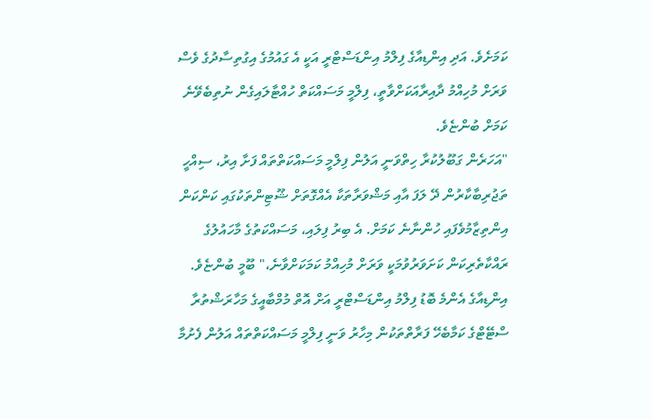ކަމަށެވެ. އަދި އިންޑިއާގެ ފިލްމު އިންޑަސްޓްރީ އަކީ އެ ގައުމުގެ އިގުތިސާދުގެ ވެސް ވަރަށް މުހިއްމު ދާއިރާއަކަށްވާތީ، ފިލްމީ މަސައްކަތް ހުއްޓާލައިގެން ނުތިބެވޭނެ ކަމަށް ބުންޏެވެ.
"އަހަރެން ގަބޫލުކުރާ ހިތްވަނީ އަލުން ފިލްމީ މަސައްކަތްތައް ފަށާ އިރު، ސިއްހީ ތަޖުރިބާކާރުން ދޭ ލަފަ އާއި މަޝްވަރާތަކާ އެއްގޮތަށް ޝޫޓިންތަކުގައި ކަންކަން އިންތިޒާމުވެފައި ހުންނާނެ ކަމަށް. އެ ބިރު ފިލައި، މަސައްކަތުގެ މާހައުލުގެ ރައްކާތެރިކަން ކަށަވަރުވުމަކީ ވަރަށް މުހިއްމު ކަމަކަށްވާނެ،" ބޫމީ ބުންޏެވެ.
އިންޑިއާގެ އެންމެ ބޮޑު ފިލްމު އިންޑަސްޓްރީ އަށް އޮތް މުމްބާއީގެ މަހާރަޝްތުރާ ސްޓޭޓްގެ ކަމާބެހޭ ފަރާތްތަކުން މިހާރު ވަނީ ފިލްމީ މަސައްކަތްތައް އަލުން ފެށުމާ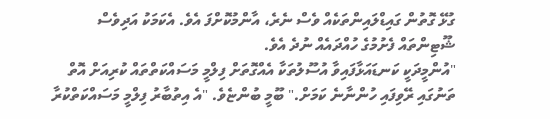ގުޅޭ ގޮތުން ގައިޑްލައިންތަކެއް ވެސް ނެރެ، އާންމުކޮށްފަ އެވެ. އެކަމަކު އަދިވެސް ޝޫޓިންތައް ފެށުމުގެ ހުއްދައެއް ނުދެ އެވެ.
"އުންމީދަކީ ކަނޑައަޅާފައިވާ އުސޫލުތަކާ އެއްގޮތަށް ފިލްމީ މަސައްކަތްތައް ކުރިއަށް އޮތް ތަނުގައި ރޭވިފައި ހުންނާނެ ކަމަށް." ބޫމީ ބުންޏެވެ. "އެ އިތުބާރު ފިލްމީ މަސައްކަތްކުރާ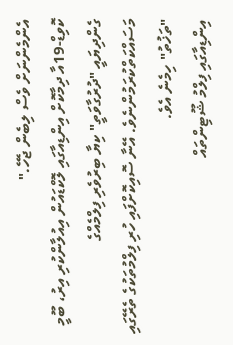އެންމެންނަށް ވެސް ލިބެން ޖެހޭ."
ކޮވިޑް-19އާ ދިމާކޮށް އިންޑިއާގައި ލޮކްޑައުން އިއުލާންކުރި އިރު، ބޫމީ ގެންދިޔައީ "ދުރުގާވަތީ" ކިޔާ ބިރުވެރި ފިލްމެއްގެ މަސައްކަތްކުރަމުންނެވެ. އޭނާ ސޮއިކޮށްފައި ހުރި ފިލްމުތަކުގެ ތެރޭގައި "ތަޚުތު" ހިމެނެ އެވެ.
އިންޑިއާގައި ފިލްމު ޝޫޓިންތައް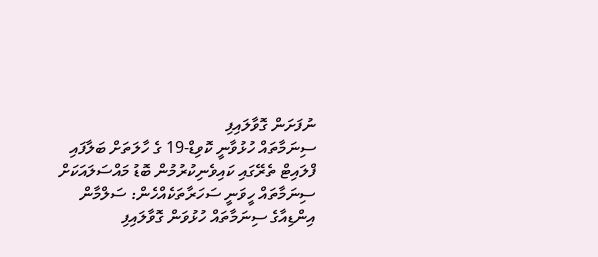ނުފަށަން ގޮވާލައިފި
ސިނަމާތައް ހުޅުވާނީ ކޮވިޑް-19 ގެ ހާލަތަށް ބަލާފައި
ފްލައިޓް ތެރޭގައި ކައިވެނިކުރުމުން ބޮޑު މައްސަލައަކަށް
ސިނަމާތައް ހީވަނީ ސަހަރާތަކެއްހެން: ސަލްމާން
އިންޑިއާގެ ސިނަމާތައް ހުޅުވަން ގޮވާލައިފި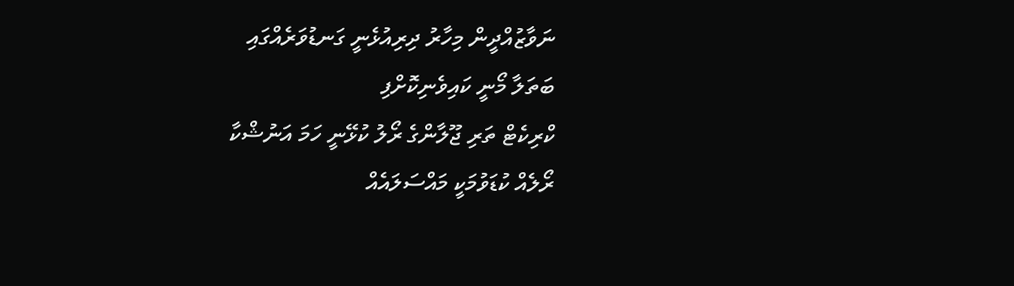ނަވާޒުއްދީން މިހާރު ދިރިއުޅެނީ ގަނޑުވަރެއްގައި
ބަތަލާ މޯނީ ކައިވެނިކޮށްފި
ކްރިކެޓް ތަރި ޖޫލާންގެ ރޯލު ކުޅޭނީ ހަމަ އަނުޝްކާ
ރޯލެއް ކުޑަވުމަކީ މައްސަލައެއް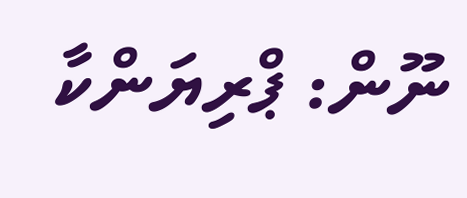ނޫން: ޕްރިޔަންކާ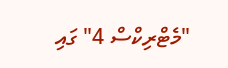"މެޓްރިކްސް 4" ގައި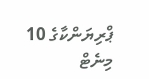ޕްރިޔަންކާގެ 10 މިނެޓް